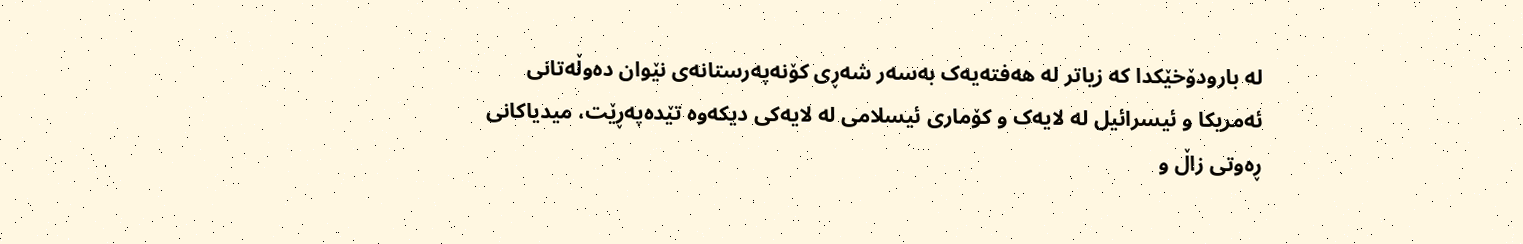لە بارودۆخێکدا کە زیاتر لە هەفتەیەک بەسەر شەڕی کۆنەپەرستانەی نێوان دەوڵەتانی ئەمریکا و ئیسرائیل لە لایەک و کۆماری ئیسلامی لە لایەکی دیکەوە تێدەپەڕێت، میدیاکانی ڕەوتی زاڵ و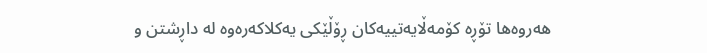هەروەها تۆڕە کۆمەڵایەتییەکان ڕۆڵێکی یەکلاکەرەوە لە داڕشتن و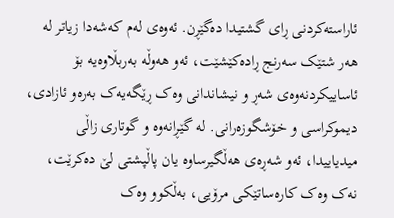ئاراستەکردنی ڕای گشتیدا دەگێڕن. ئەوەی لەم کەشەدا زیاتر لە هەر شتێک سەرنج ڕادەکێشێت، ئەو هەوڵە بەربڵاوەیە بۆ ئاساییکردنەوەی شەڕ و نیشاندانی وەک ڕێگەیەک بەرەو ئازادی، دیموکراسی و خۆشگوزەرانی. لە گێڕانەوە و گوتاری زاڵی میدیاییدا، ئەو شەڕەی هەڵگیرساوە یان پاڵپشتی لێ دەکرێت، نەک وەک کارەساتێکی مرۆیی، بەڵکوو وەک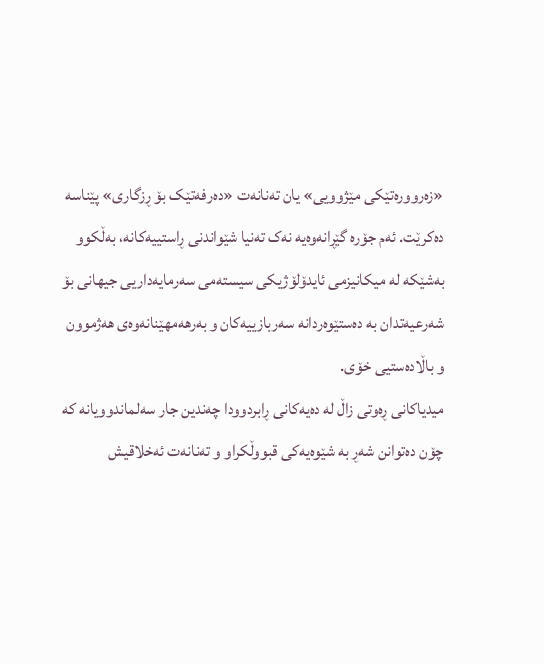«زەروورەتێکی مێژوویی» یان تەنانەت «دەرفەتێک بۆ ڕزگاری» پێناسە دەکرێت. ئەم جۆرە گێڕانەوەیە نەک تەنیا شێواندنی ڕاستییەکانە، بەڵکوو بەشێکە لە میکانیزمی ئایدۆلۆژیکی سیستەمی سەرمایەداریی جیهانی بۆ شەرعیەتدان بە دەستێوەردانە سەربازییەکان و بەرهەمهێنانەوەی هەژموون و باڵادەستیی خۆی.
میدیاکانی ڕەوتی زاڵ لە دەیەکانی ڕابردوودا چەندین جار سەلماندوویانە کە چۆن دەتوانن شەڕ بە شێوەیەکی قبووڵکراو و تەنانەت ئەخلاقیش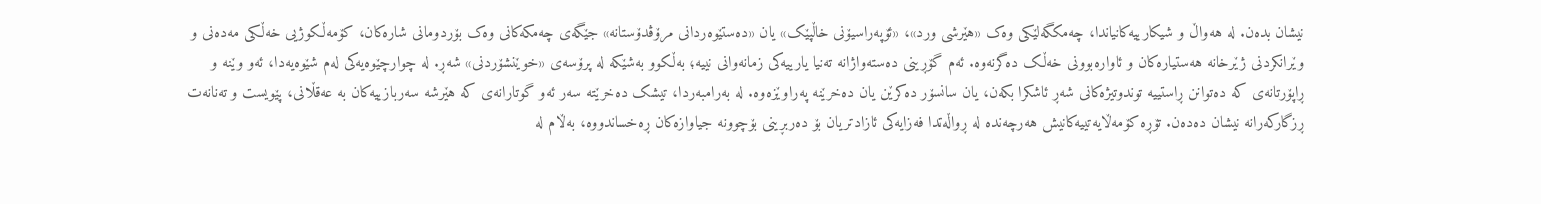نیشان بدەن. لە هەواڵ و شیکارییەکانیاندا، چەمکگەلێکی وەک «هێرشی ورد»، «ئۆپەراسیۆنی خاڵپێک» یان «دەستێوەردانی مرۆڤدۆستانە» جێگەی چەمکەکانی وەک بۆردومانی شارەکان، کۆمەڵکوژیی خەڵکی مەدەنی و وێرانکردنی ژێرخانە هەستیارەکان و ئاوارەبوونی خەڵک دەگرنەوە. ئەم گۆڕینی دەستەواژانە تەنیا یارییەکی زمانەوانی نییە؛ بەڵکوو بەشێکە لە پرۆسەی «خوێنشۆردنی» شەڕ. لە چوارچێوەیەکی لەم شێوەیەدا، ئەو وێنە و ڕاپۆرتانەی کە دەتوانن ڕاستییە توندوتیژەکانی شەڕ ئاشکرا بکەن، یان سانسۆر دەکرێن یان دەخرێنە پەراوێزەوە. لە بەرامبەردا، تیشک دەخرێتە سەر ئەو گوتارانەی کە هێرشە سەربازییەکان بە عەقڵانی، پێویست و تەنانەت ڕزگارکەرانە نیشان دەدەن. تۆڕە کۆمەڵایەتییەکانیش هەرچەندە لە ڕواڵەتدا فەزایەکی ئازادتریان بۆ دەربڕینی بۆچوونە جیاوازەکان ڕەخساندووە، بەڵام لە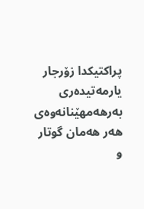پراکتیکدا زۆرجار یارمەتیدەری بەرهەمهێنانەوەی هەر هەمان گوتار و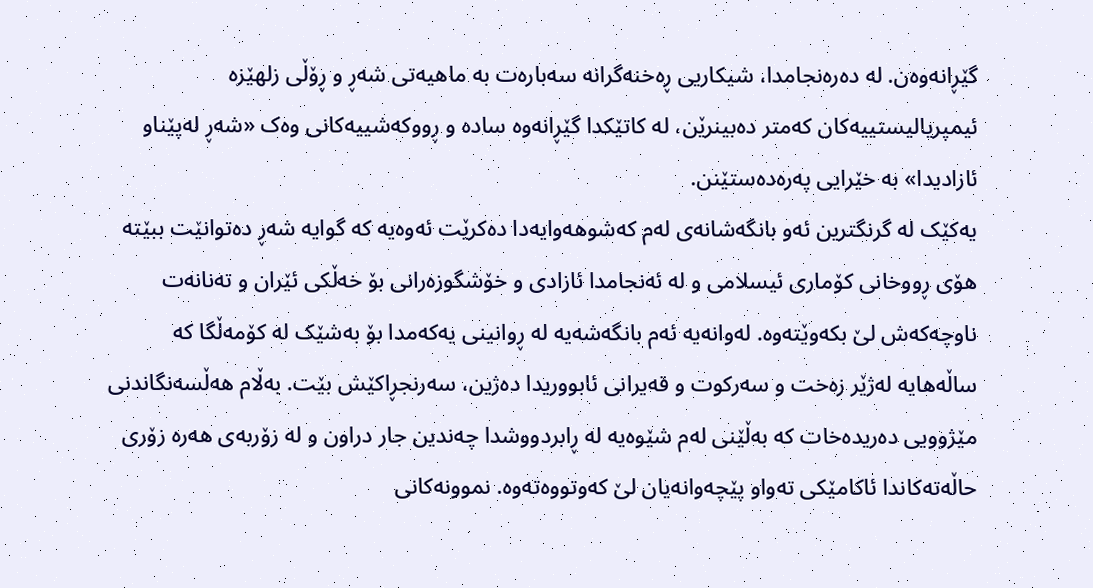گێڕانەوەن. لە دەرەنجامدا، شیکاریی ڕەخنەگرانە سەبارەت بە ماهیەتی شەڕ و ڕۆڵی زلهێزە ئیمپریالیستییەکان کەمتر دەبینرێن، لە کاتێکدا گێڕانەوە سادە و ڕووکەشییەکانی وەک «شەڕ لەپێناو ئازادیدا» بە خێرایی پەرەدەستێنن.
یەکێک لە گرنگترین ئەو بانگەشانەی لەم کەشوهەوایەدا دەکرێت ئەوەیە کە گوایە شەڕ دەتوانێت ببێتە هۆی ڕووخانی کۆماری ئیسلامی و لە ئەنجامدا ئازادی و خۆشگوزەرانی بۆ خەڵکی ئێران و تەنانەت ناوچەکەش لێ بکەوێتەوە. لەوانەیە ئەم بانگەشەیە لە ڕوانینی یەکەمدا بۆ بەشێک لە کۆمەڵگا کە ساڵەهایە لەژێر زەخت و سەرکوت و قەیرانی ئابووریدا دەژین، سەرنجڕاکێش بێت. بەڵام هەڵسەنگاندنی مێژوویی دەریدەخات کە بەڵێنی لەم شێوەیە لە ڕابردووشدا چەندین جار دراون و لە زۆربەی هەرە زۆری حاڵەتەکاندا ئاکامێکی تەواو پێچەوانەیان لێ کەوتووەتەوە. نموونەکانی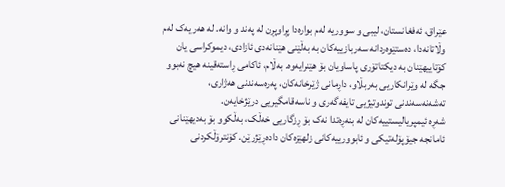عێراق، ئەفغانستان، لیبی و سووریە لەم بوارەدا پڕاوپڕن لە پەند و وانە. لە هەر یەک لەم وڵاتانەدا، دەستێوەردانە سەربازییەکان بە بەڵێنی هێنانەدی ئازادی، دیموکراسی یان کۆتاییهێنان بە دیکتاتۆری پاساویان بۆ هێنرایەوە. بەڵام، ئاکامی ڕاستەقینە هیچ نەبوو جگە لە وێرانکاریی بەربڵاو، داڕمانی ژێرخانەکان، پەرەسەندنی هەژاری، تەشەنەسەندنی توندوتیژیی تایفەگەری و ناسەقامگیریی درێژخایەن.
شەڕە ئیمپریالیستییەکان لە بنەڕەتدا نەک بۆ ڕزگاریی خەڵک، بەڵکوو بۆ بەدیهێنانی ئامانجە جیۆپۆلەتیکی و ئابوورییەکانی زلهێزەکان دادەڕێژرێن. کۆنترۆڵکردنی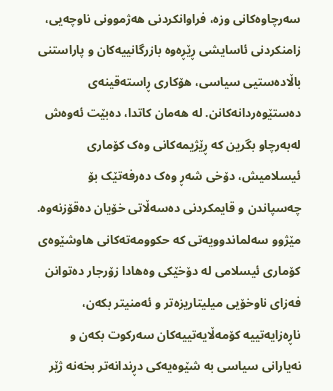سەرچاوەکانی وزە، فراوانکردنی هەژموونی ناوچەیی، زامنکردنی ئاسایشی ڕێڕەوە بازرگانییەکان و پاراستنی باڵادەستیی سیاسی، هۆکاری ڕاستەقینەی دەستێوەردانەکانن. لە هەمان کاتدا، دەبێت ئەوەش لەبەرچاو بگرین کە ڕێژیمەکانی وەک کۆماری ئیسلامیش، دۆخی شەڕ وەک دەرفەتێک بۆ چەسپاندن و قایمکردنی دەسەڵاتی خۆیان دەقۆزنەوە. مێژوو سەلماندوویەتی کە حکوومەتەکانی هاوشێوەی کۆماری ئیسلامی لە دۆخێکی وەهادا زۆرجار دەتوانن فەزای ناوخۆیی میلیتاریزەتر و ئەمنیتر بکەن، ناڕەزایەتییە کۆمەڵایەتییەکان سەرکوت بکەن و نەیارانی سیاسی بە شێوەیەکی دڕندانەتر بخەنە ژێر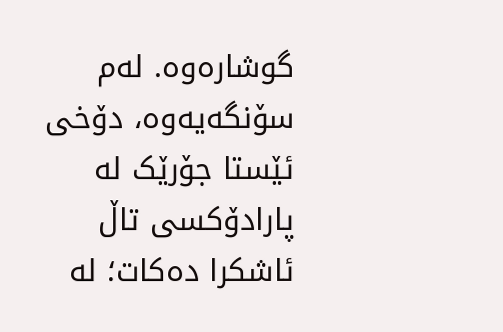گوشارەوە. لەم سۆنگەیەوە، دۆخی ئێستا جۆرێک لە پارادۆکسی تاڵ ئاشکرا دەکات؛ لە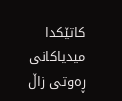کاتێکدا میدیاکانی ڕەوتی زاڵ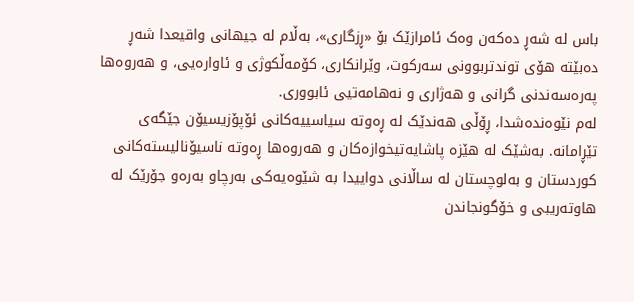باس لە شەڕ دەکەن وەک ئامرازێک بۆ «ڕزگاری»، بەڵام لە جیهانی واقیعدا شەڕ دەبێتە هۆی توندتربوونی سەرکوت، وێرانکاری، کۆمەڵکوژی و ئاوارەیی، و هەروەها پەرەسەندنی گرانی و هەژاری و نەهامەتیی ئابووری.
لەم نێوەندەشدا، ڕۆڵی هەندێک لە ڕەوتە سیاسییەکانی ئۆپۆزیسیۆن جێگەی تێڕامانە. بەشێک لە هێزە پاشایەتیخوازەکان و هەروەها ڕەوتە ناسیۆنالیستەکانی کوردستان و بەلوچستان لە ساڵانی دواییدا بە شێوەیەکی بەرچاو بەرەو جۆرێک لە هاوتەریبی و خۆگونجاندن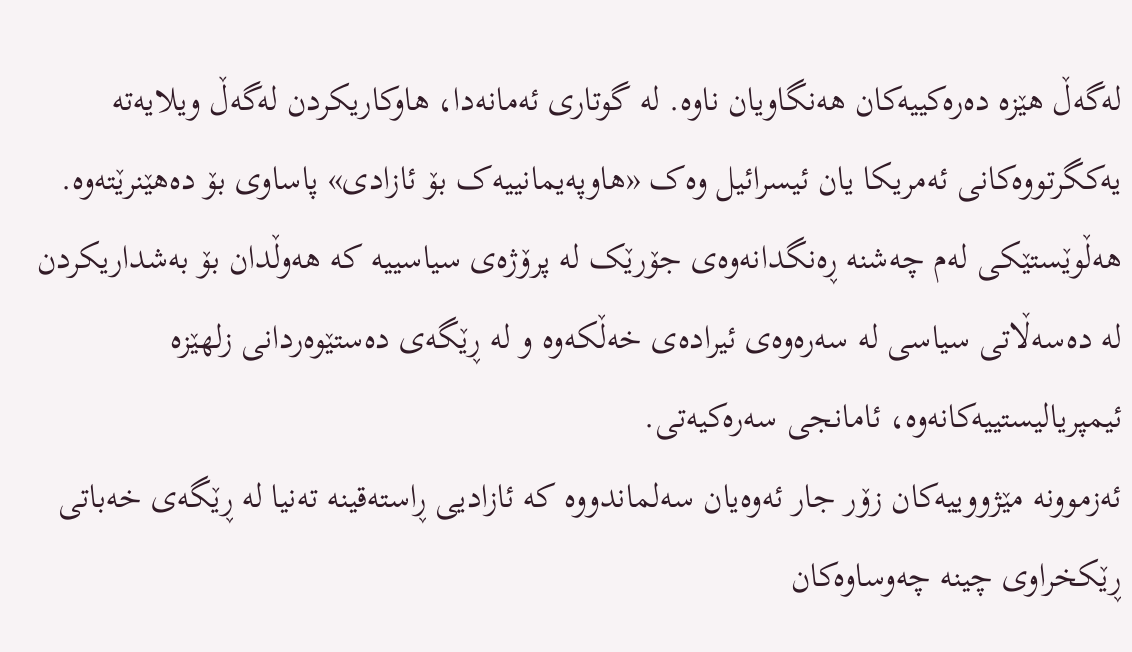لەگەڵ هێزە دەرەکییەکان هەنگاویان ناوە. لە گوتاری ئەمانەدا، هاوکاریکردن لەگەڵ ویلایەتە یەکگرتووەکانی ئەمریکا یان ئیسرائیل وەک «هاوپەیمانییەک بۆ ئازادی» پاساوی بۆ دەهێنرێتەوە. هەڵوێستێکی لەم چەشنە ڕەنگدانەوەی جۆرێک لە پرۆژەی سیاسییە کە هەوڵدان بۆ بەشداریکردن لە دەسەڵاتی سیاسی لە سەرەوەی ئیرادەی خەڵکەوە و لە ڕێگەی دەستێوەردانی زلهێزە ئیمپریالیستییەکانەوە، ئامانجی سەرەکیەتی.
ئەزموونە مێژووییەکان زۆر جار ئەوەیان سەلماندووە کە ئازادیی ڕاستەقینە تەنیا لە ڕێگەی خەباتی ڕێکخراوی چینە چەوساوەکان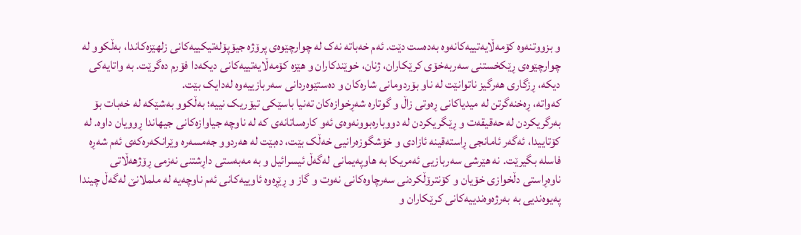و بزووتنەوە کۆمەڵایەتییەکانەوە بەدەست دێت. ئەم خەباتە نەک لە چوارچێوەی پرۆژە جیۆپۆلەتیکییەکانی زلهێزەکاندا، بەڵکوو لە چوارچێوەی ڕێکخستنی سەربەخۆی کرێکاران، ژنان، خوێندکاران و هێزە کۆمەڵایەتییەکانی دیکەدا فۆرم دەگرێت. بە واتایەکی دیکە، ڕزگاری هەرگیز ناتوانێت لە ناو بۆردومانی شارەکان و دەستێوەردانی سەربازییەوە لەدایک بێت.
کەواتە، ڕەخنەگرتن لە میدیاکانی ڕەوتی زاڵ و گوتارە شەڕخوازەکان تەنیا باسێکی تیۆریک نییە؛ بەڵکوو بەشێکە لە خەبات بۆ بەرگریکردن لە حەقیقەت و ڕێگریکردن لە دووبارەبوونەوەی ئەو کارەساتانەی کە لە ناوچە جیاوازەکانی جیهاندا ڕوویان داوە. لە کۆتاییدا، ئەگەر ئامانجی ڕاستەقینە ئازادی و خۆشگوزەرانیی خەڵک بێت، دەبێت لە هەردوو جەمسەرە وێرانکەرەکەی ئەم شەڕە فاسلە بگیرێت. نە هێرشی سەربازیی ئەمریکا بە هاوپەیمانی لەگەڵ ئیسرائیل و بە مەبەستی داڕشتنی نەزمی ڕۆژهەڵاتی ناوەڕاستی دڵخوازی خۆیان و کۆنترۆڵکردنی سەرچاوەکانی نەوت و گاز و ڕێڕەوە ئاوییەکانی ئەم ناوچەیە لە ململانێ لەگەڵ چیندا پەیوەندیی بە بەرژەوەندییەکانی کرێکاران و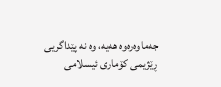جەماوەرەوە هەیە، وە نە پێداگریی ڕێژیمی کۆماری ئیسلامی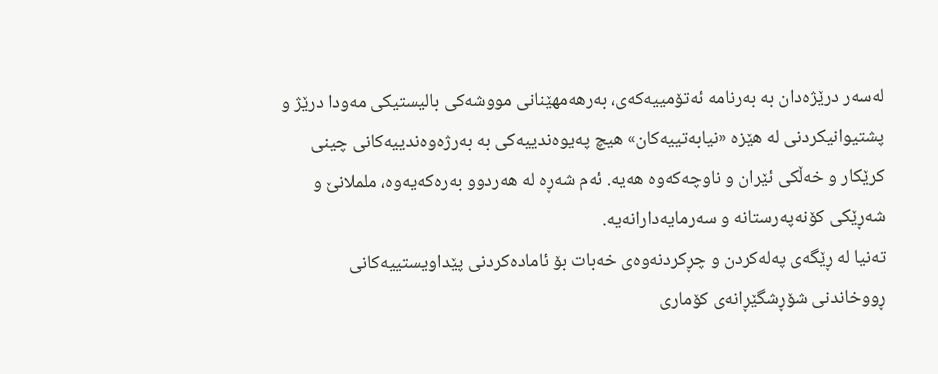لەسەر درێژەدان بە بەرنامە ئەتۆمییەکەی، بەرهەمهێنانی مووشەکی بالیستیکی مەودا درێژ و پشتیوانیکردنی لە هێزە «نیابەتییەکان» هیچ پەیوەندییەکی بە بەرژەوەندییەکانی چینی کرێکار و خەڵکی ئێران و ناوچەکەوە هەیە. ئەم شەڕە لە هەردوو بەرەکەیەوە، ململانێ و شەڕێکی کۆنەپەرستانە و سەرمایەدارانەیە.
تەنیا لە ڕێگەی پەلەکردن و چڕکردنەوەی خەبات بۆ ئامادەکردنی پێداویستییەکانی ڕووخاندنی شۆڕشگێڕانەی کۆماری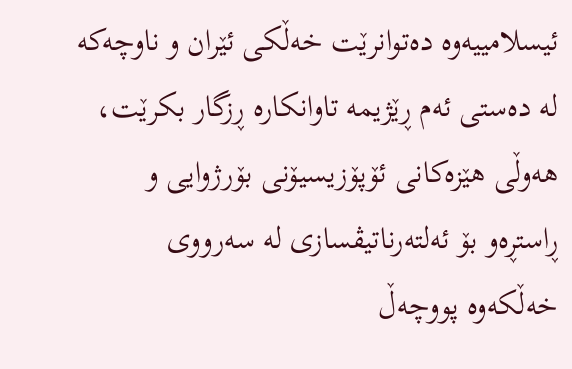ئیسلامییەوە دەتوانرێت خەڵکی ئێران و ناوچەکە لە دەستی ئەم ڕێژیمە تاوانکارە ڕزگار بکرێت، هەوڵی هێزەکانی ئۆپۆزیسیۆنی بۆرژوایی و ڕاستڕەو بۆ ئەلتەرناتیڤسازی لە سەرووی خەڵکەوە پووچەڵ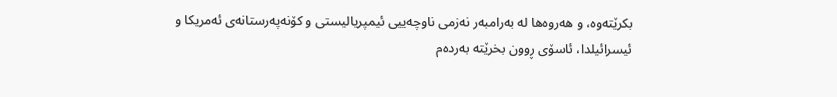بکرێتەوە، و هەروەها لە بەرامبەر نەزمی ناوچەییی ئیمپریالیستی و کۆنەپەرستانەی ئەمریکا و ئیسرائیلدا، ئاسۆی ڕوون بخرێتە بەردەم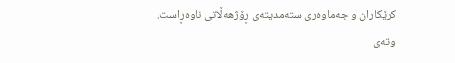کرێکاران و جەماوەری ستەمدیتەی ڕۆژهەڵاتی ناوەڕاست.
وتەی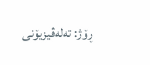ڕۆژ: تەلەڤیزیۆنی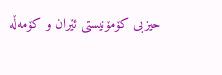حیزبی کۆمۆنیستی ئێران و کۆمەڵە